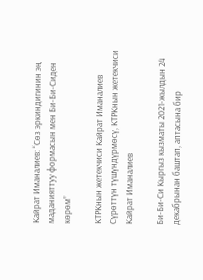Кайрат Иманалиев: “Сөз эркиндигинин эң маданияттуу формасын мен Би-Би-Сиден көрөм”

КТРКнын жетекчиси Кайрат Иманалиев
Сүрөттүн түшүндүрмөсү, КТРКнын жетекчиси Кайрат Иманалиев

Би-Би-Си Кыргыз кызматы 2021-жылдын 24 декабрынан баштап, аптасына бир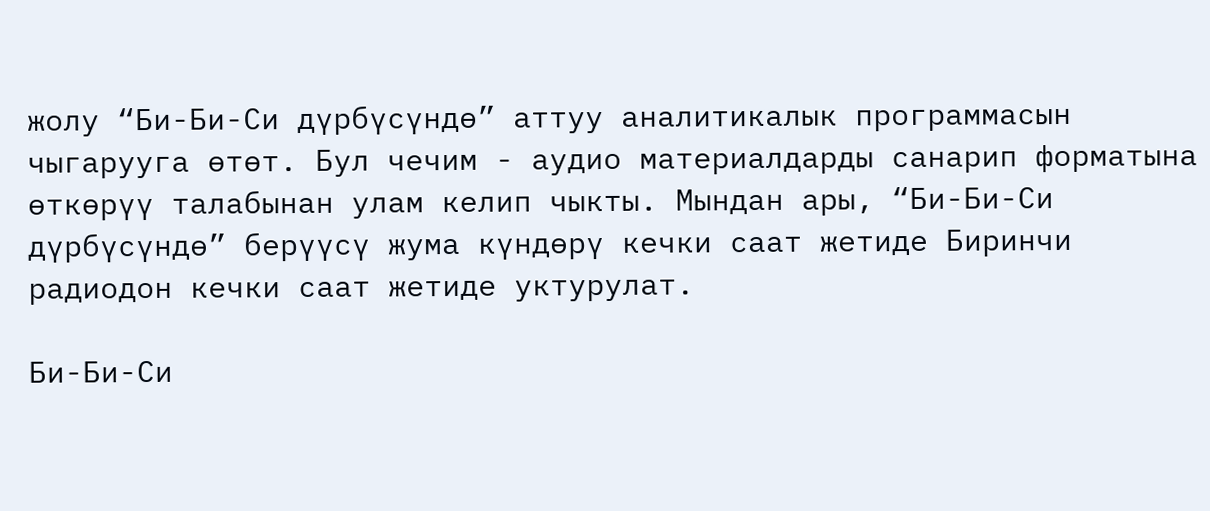жолу “Би-Би-Си дүрбүсүндө” аттуу аналитикалык программасын чыгарууга өтөт. Бул чечим - аудио материалдарды санарип форматына өткөрүү талабынан улам келип чыкты. Мындан ары, “Би-Би-Си дүрбүсүндө” берүүсү жума күндөрү кечки саат жетиде Биринчи радиодон кечки саат жетиде уктурулат.

Би-Би-Си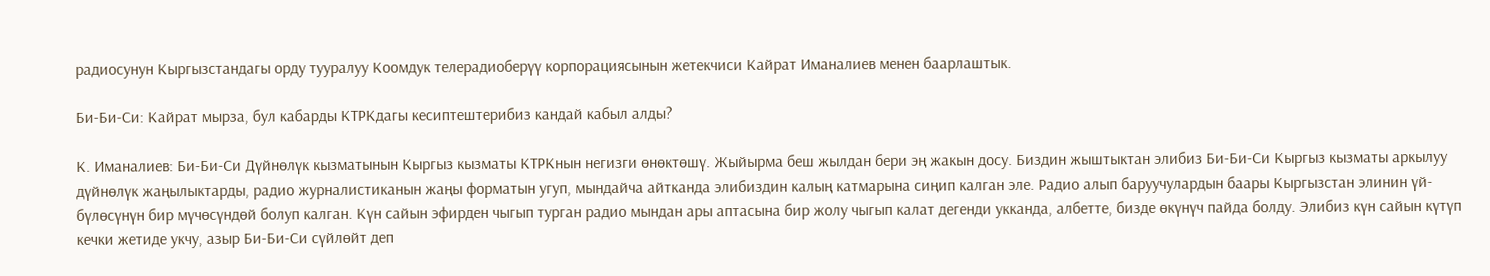радиосунун Кыргызстандагы орду тууралуу Коомдук телерадиоберүү корпорациясынын жетекчиси Кайрат Иманалиев менен баарлаштык.

Би-Би-Си: Кайрат мырза, бул кабарды КТРКдагы кесиптештерибиз кандай кабыл алды?

К. Иманалиев: Би-Би-Си Дүйнөлүк кызматынын Кыргыз кызматы КТРКнын негизги өнөктөшү. Жыйырма беш жылдан бери эң жакын досу. Биздин жыштыктан элибиз Би-Би-Си Кыргыз кызматы аркылуу дүйнөлүк жаңылыктарды, радио журналистиканын жаңы форматын угуп, мындайча айтканда элибиздин калың катмарына сиңип калган эле. Радио алып баруучулардын баары Кыргызстан элинин үй-бүлөсүнүн бир мүчөсүндөй болуп калган. Күн сайын эфирден чыгып турган радио мындан ары аптасына бир жолу чыгып калат дегенди укканда, албетте, бизде өкүнүч пайда болду. Элибиз күн сайын күтүп кечки жетиде укчу, азыр Би-Би-Си сүйлөйт деп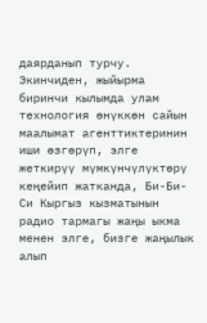даярданып турчу. Экинчиден, жыйырма биринчи кылымда улам технология өнүккөн сайын маалымат агенттиктеринин иши өзгөрүп, элге жеткирүү мүмкүнчүлүктөрү кеңейип жатканда, Би-Би-Си Кыргыз кызматынын радио тармагы жаңы ыкма менен элге, бизге жаңылык алып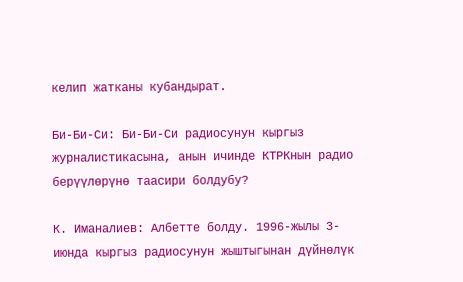келип жатканы кубандырат.

Би-Би-Си: Би-Би-Си радиосунун кыргыз журналистикасына, анын ичинде КТРКнын радио берүүлөрүнө таасири болдубу?

К. Иманалиев: Албетте болду. 1996-жылы 3-июнда кыргыз радиосунун жыштыгынан дүйнөлүк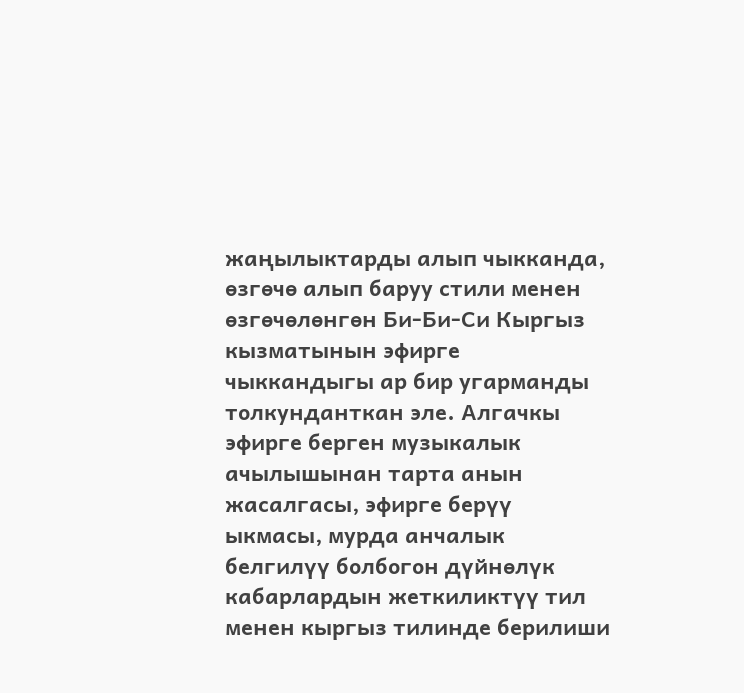жаңылыктарды алып чыкканда, өзгөчө алып баруу стили менен өзгөчөлөнгөн Би-Би-Си Кыргыз кызматынын эфирге чыккандыгы ар бир угарманды толкунданткан эле. Алгачкы эфирге берген музыкалык ачылышынан тарта анын жасалгасы, эфирге берүү ыкмасы, мурда анчалык белгилүү болбогон дүйнөлүк кабарлардын жеткиликтүү тил менен кыргыз тилинде берилиши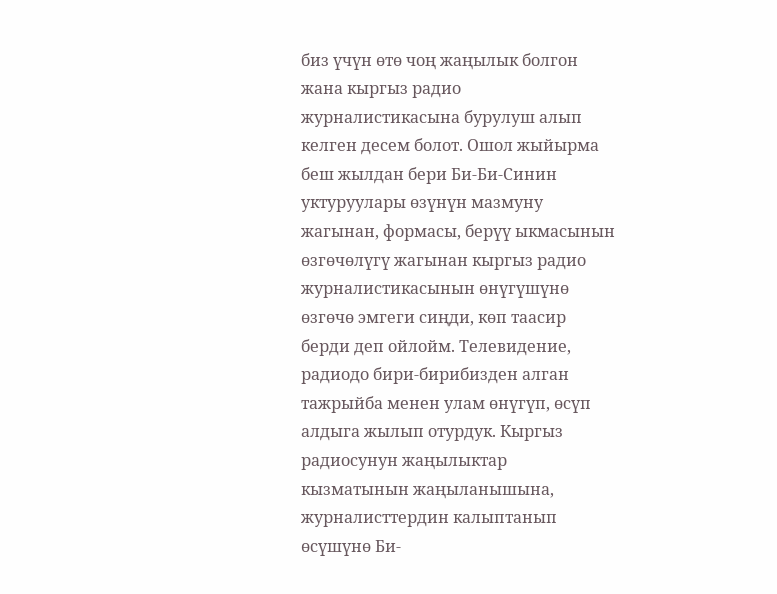биз үчүн өтө чоң жаңылык болгон жана кыргыз радио журналистикасына бурулуш алып келген десем болот. Ошол жыйырма беш жылдан бери Би-Би-Синин уктуруулары өзүнүн мазмуну жагынан, формасы, берүү ыкмасынын өзгөчөлүгү жагынан кыргыз радио журналистикасынын өнүгүшүнө өзгөчө эмгеги сиңди, көп таасир берди деп ойлойм. Телевидение, радиодо бири-бирибизден алган тажрыйба менен улам өнүгүп, өсүп алдыга жылып отурдук. Кыргыз радиосунун жаңылыктар кызматынын жаңыланышына, журналисттердин калыптанып өсүшүнө Би-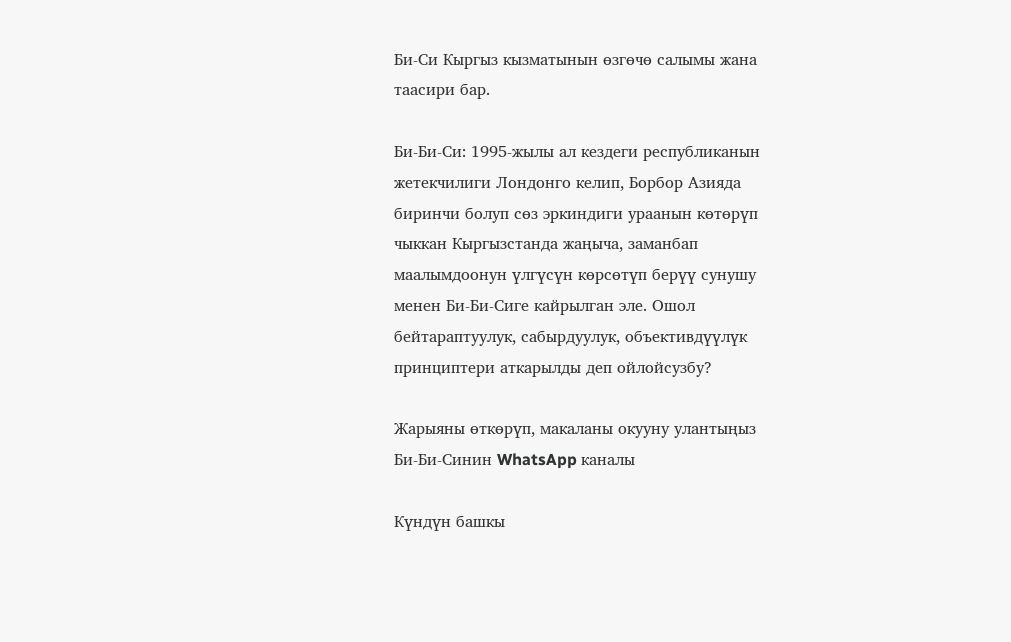Би-Си Кыргыз кызматынын өзгөчө салымы жана таасири бар.

Би-Би-Си: 1995-жылы ал кездеги республиканын жетекчилиги Лондонго келип, Борбор Азияда биринчи болуп сөз эркиндиги ураанын көтөрүп чыккан Кыргызстанда жаңыча, заманбап маалымдоонун үлгүсүн көрсөтүп берүү сунушу менен Би-Би-Сиге кайрылган эле. Ошол бейтараптуулук, сабырдуулук, объективдүүлүк принциптери аткарылды деп ойлойсузбу?

Жарыяны өткөрүп, макаланы окууну улантыңыз
Би-Би-Синин WhatsApp каналы

Күндүн башкы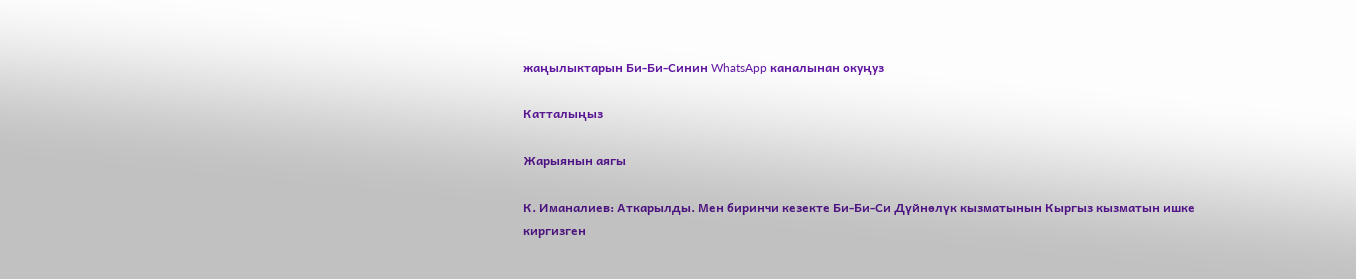жаңылыктарын Би-Би-Синин WhatsApp каналынан окуңуз

Катталыңыз

Жарыянын аягы

К. Иманалиев: Аткарылды. Мен биринчи кезекте Би-Би-Си Дүйнөлүк кызматынын Кыргыз кызматын ишке киргизген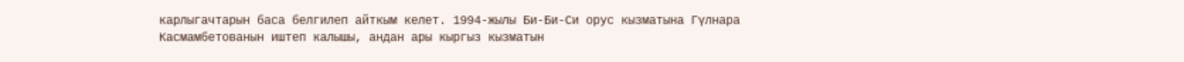карлыгачтарын баса белгилеп айткым келет. 1994-жылы Би-Би-Си орус кызматына Гүлнара Касмамбетованын иштеп калышы, андан ары кыргыз кызматын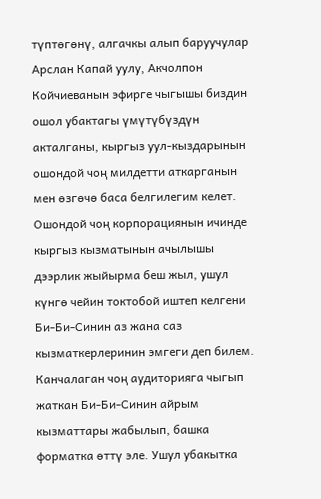түптөгөнү, алгачкы алып баруучулар Арслан Капай уулу, Акчолпон Койчиеванын эфирге чыгышы биздин ошол убактагы үмүтүбүздүн акталганы, кыргыз уул-кыздарынын ошондой чоң милдетти аткарганын мен өзгөчө баса белгилегим келет. Ошондой чоң корпорациянын ичинде кыргыз кызматынын ачылышы дээрлик жыйырма беш жыл, ушул күнгө чейин токтобой иштеп келгени Би-Би-Синин аз жана саз кызматкерлеринин эмгеги деп билем. Канчалаган чоң аудиторияга чыгып жаткан Би-Би-Синин айрым кызматтары жабылып, башка форматка өттү эле. Ушул убакытка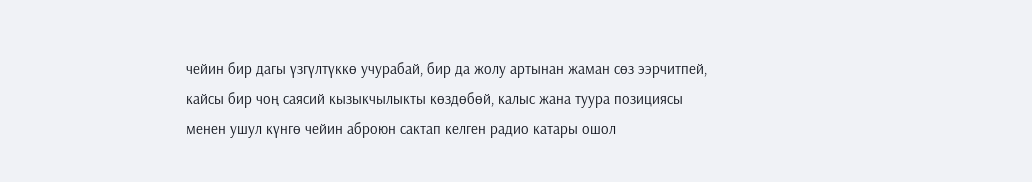чейин бир дагы үзгүлтүккө учурабай, бир да жолу артынан жаман сөз ээрчитпей, кайсы бир чоң саясий кызыкчылыкты көздөбөй, калыс жана туура позициясы менен ушул күнгө чейин аброюн сактап келген радио катары ошол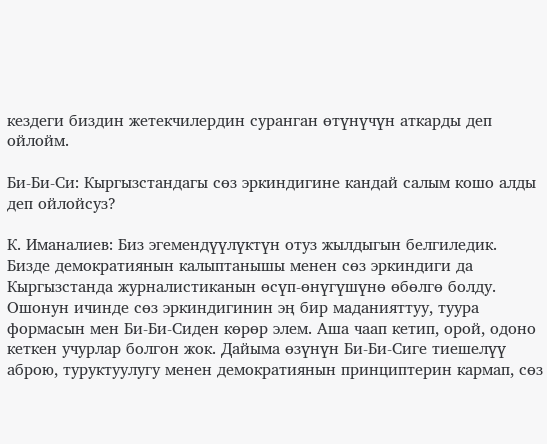кездеги биздин жетекчилердин суранган өтүнүчүн аткарды деп ойлойм.

Би-Би-Си: Кыргызстандагы сөз эркиндигине кандай салым кошо алды деп ойлойсуз?

К. Иманалиев: Биз эгемендүүлүктүн отуз жылдыгын белгиледик. Бизде демократиянын калыптанышы менен сөз эркиндиги да Кыргызстанда журналистиканын өсүп-өнүгүшүнө өбөлгө болду. Ошонун ичинде сөз эркиндигинин эң бир маданияттуу, туура формасын мен Би-Би-Сиден көрөр элем. Аша чаап кетип, орой, одоно кеткен учурлар болгон жок. Дайыма өзүнүн Би-Би-Сиге тиешелүү аброю, туруктуулугу менен демократиянын принциптерин кармап, сөз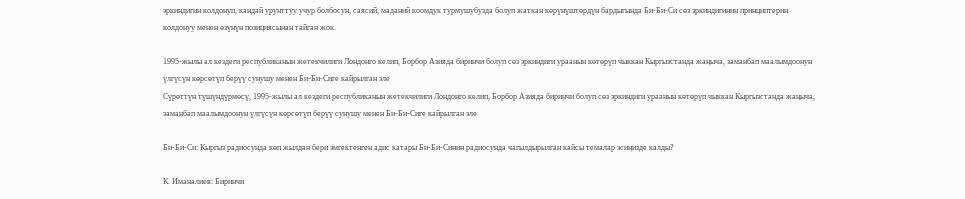эркиндигин колдонуп, кандай урунттуу учур болбосун, саясий, маданий коомдук турмушубузда болуп жаткан көрүнүштөрдүн бардыгында Би-Би-Си сөз эркиндигинин принциптерин колдонуу менен өзүнүн позициясынан тайган жок.

1995-жылы ал кездеги республиканын жетекчилиги Лондонго келип, Борбор Азияда биринчи болуп сөз эркиндиги ураанын көтөрүп чыккан Кыргызстанда жаңыча, заманбап маалымдоонун үлгүсүн көрсөтүп берүү сунушу менен Би-Би-Сиге кайрылган эле
Сүрөттүн түшүндүрмөсү, 1995-жылы ал кездеги республиканын жетекчилиги Лондонго келип, Борбор Азияда биринчи болуп сөз эркиндиги ураанын көтөрүп чыккан Кыргызстанда жаңыча, заманбап маалымдоонун үлгүсүн көрсөтүп берүү сунушу менен Би-Би-Сиге кайрылган эле

Би-Би-Си: Кыргыз радиосунда көп жылдан бери эмгектенген адис катары Би-Би-Синин радиосунда чагылдырылган кайсы темалар эсиңизде калды?

К. Иманалиев: Биринчи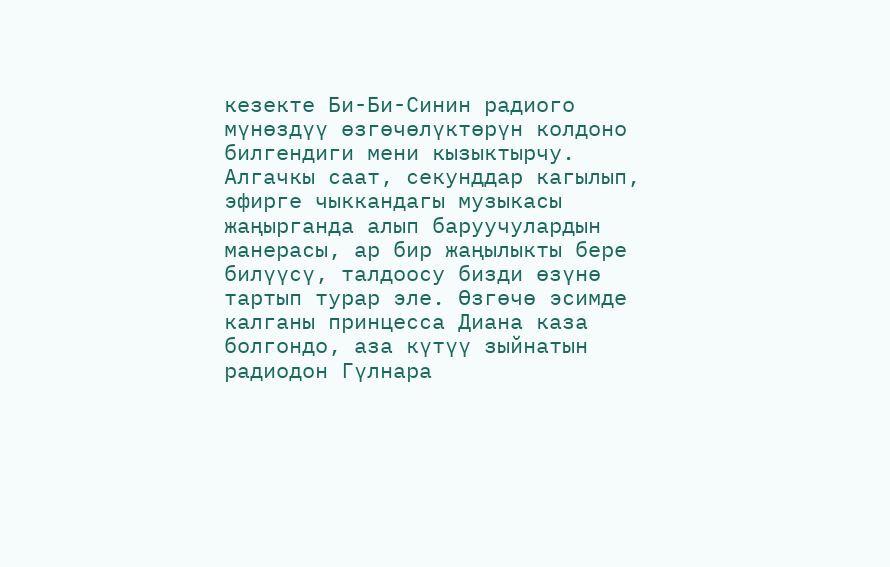кезекте Би-Би-Синин радиого мүнөздүү өзгөчөлүктөрүн колдоно билгендиги мени кызыктырчу. Алгачкы саат, секунддар кагылып, эфирге чыккандагы музыкасы жаңырганда алып баруучулардын манерасы, ар бир жаңылыкты бере билүүсү, талдоосу бизди өзүнө тартып турар эле. Өзгөчө эсимде калганы принцесса Диана каза болгондо, аза күтүү зыйнатын радиодон Гүлнара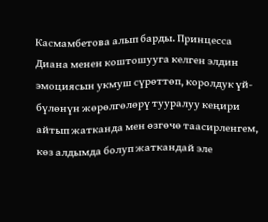Касмамбетова алып барды. Принцесса Диана менен коштошууга келген элдин эмоциясын укмуш сүрөттөп, королдук үй-бүлөнүн жөрөлгөлөрү тууралуу кеңири айтып жатканда мен өзгөчө таасирленгем, көз алдымда болуп жаткандай эле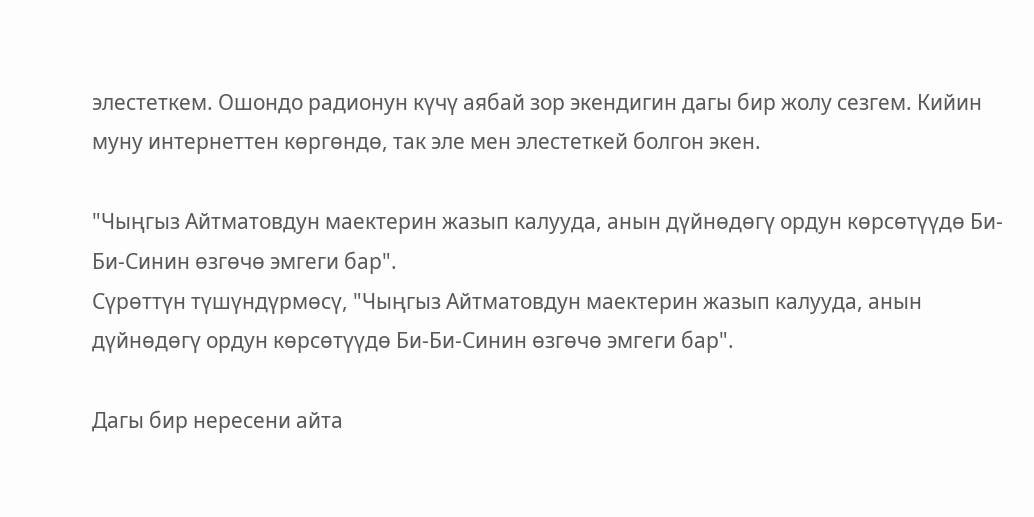элестеткем. Ошондо радионун күчү аябай зор экендигин дагы бир жолу сезгем. Кийин муну интернеттен көргөндө, так эле мен элестеткей болгон экен.

"Чыңгыз Айтматовдун маектерин жазып калууда, анын дүйнөдөгү ордун көрсөтүүдө Би-Би-Синин өзгөчө эмгеги бар".
Сүрөттүн түшүндүрмөсү, "Чыңгыз Айтматовдун маектерин жазып калууда, анын дүйнөдөгү ордун көрсөтүүдө Би-Би-Синин өзгөчө эмгеги бар".

Дагы бир нересени айта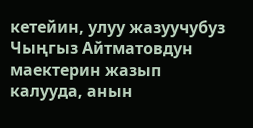кетейин, улуу жазуучубуз Чыңгыз Айтматовдун маектерин жазып калууда, анын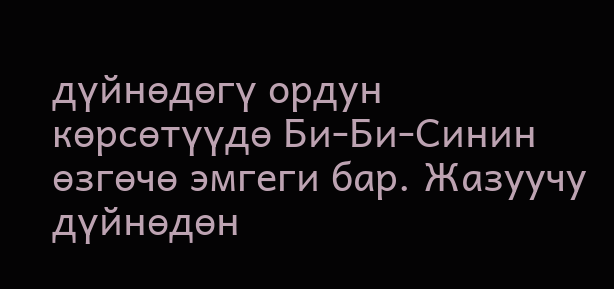дүйнөдөгү ордун көрсөтүүдө Би-Би-Синин өзгөчө эмгеги бар. Жазуучу дүйнөдөн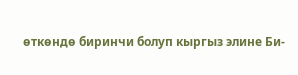өткөндө биринчи болуп кыргыз элине Би-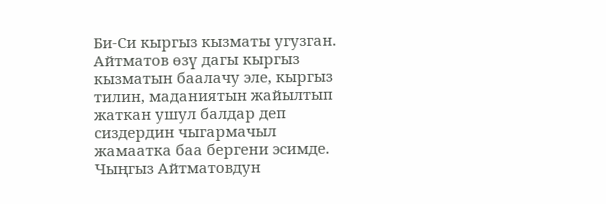Би-Си кыргыз кызматы угузган. Айтматов өзү дагы кыргыз кызматын баалачу эле, кыргыз тилин, маданиятын жайылтып жаткан ушул балдар деп сиздердин чыгармачыл жамаатка баа бергени эсимде. Чыңгыз Айтматовдун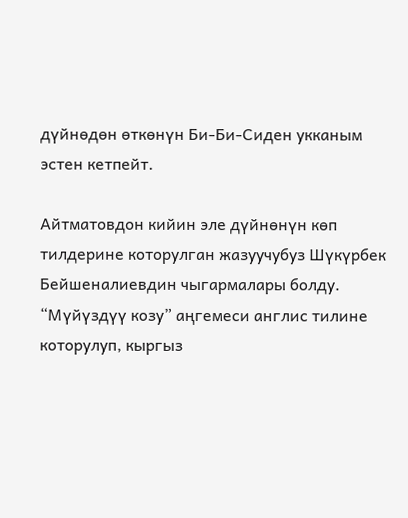дүйнөдөн өткөнүн Би-Би-Сиден укканым эстен кетпейт.

Айтматовдон кийин эле дүйнөнүн көп тилдерине которулган жазуучубуз Шүкүрбек Бейшеналиевдин чыгармалары болду. “Мүйүздүү козу” аңгемеси англис тилине которулуп, кыргыз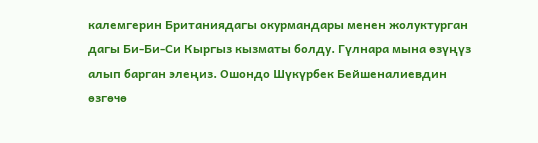калемгерин Британиядагы окурмандары менен жолуктурган дагы Би-Би-Си Кыргыз кызматы болду. Гүлнара мына өзүңүз алып барган элеңиз. Ошондо Шүкүрбек Бейшеналиевдин өзгөчө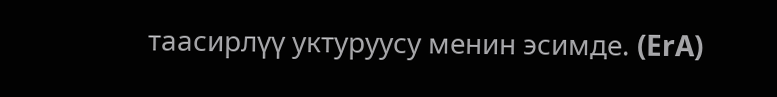таасирлүү уктуруусу менин эсимде. (ErA)